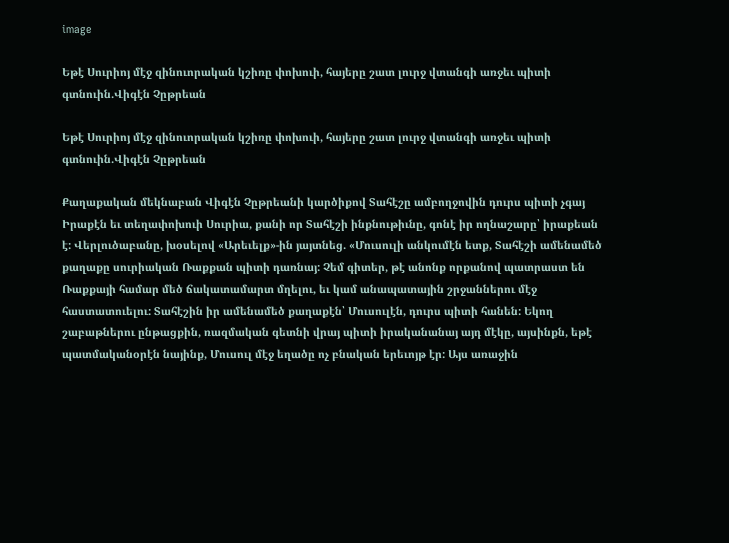image

Եթէ Սուրիոյ մէջ զինուորական կշիռը փոխուի, հայերը շատ լուրջ վտանգի առջեւ պիտի գտնուին.Վիգէն Չըթրեան

Եթէ Սուրիոյ մէջ զինուորական կշիռը փոխուի, հայերը շատ լուրջ վտանգի առջեւ պիտի գտնուին.Վիգէն Չըթրեան

Քաղաքական մեկնաբան Վիգէն Չըթրեանի կարծիքով Տահէշը ամբողջովին դուրս պիտի չգայ Իրաքէն եւ տեղափոխուի Սուրիա, քանի որ Տահէշի ինքնութիւնը, գոնէ իր ողնաշարը՝ իրաքեան է: Վերլուծաբանը, խօսելով «Արեւելք»-ին յայտնեց. «Մուսուլի անկումէն ետք, Տահէշի ամենամեծ քաղաքը սուրիական Ռաքքան պիտի դառնայ: Չեմ գիտեր, թէ անոնք որքանով պատրաստ են Ռաքքայի համար մեծ ճակատամարտ մղելու, եւ կամ անապատային շրջաններու մէջ հաստատուելու: Տահէշին իր ամենամեծ քաղաքէն՝ Մուսուլէն, դուրս պիտի հանեն: Եկող շաբաթներու ընթացքին, ռազմական գետնի վրայ պիտի իրականանայ այդ մէկը, այսինքն, եթէ պատմականօրէն նայինք, Մուսուլ մէջ եղածը ոչ բնական երեւոյթ էր: Այս առաջին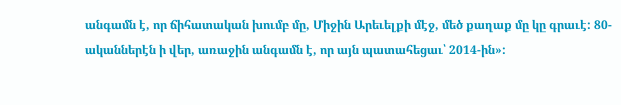անգամն է, որ ճիհատական խումբ մը, Միջին Արեւելքի մէջ, մեծ քաղաք մը կը գրաւէ: 80-ականներէն ի վեր, առաջին անգամն է, որ այն պատահեցաւ՝ 2014-ին»: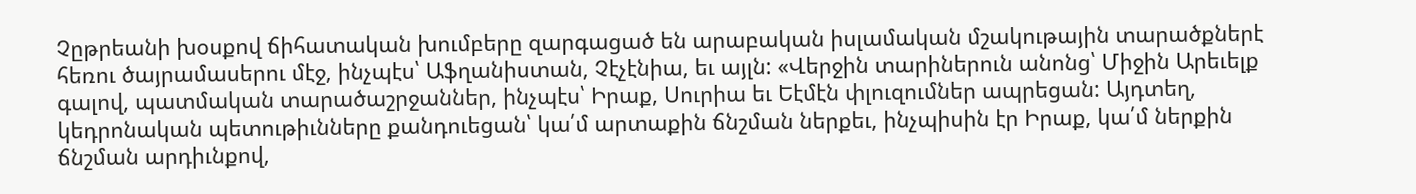Չըթրեանի խօսքով ճիհատական խումբերը զարգացած են արաբական իսլամական մշակութային տարածքներէ հեռու ծայրամասերու մէջ, ինչպէս՝ Աֆղանիստան, Չէչէնիա, եւ այլն: «Վերջին տարիներուն անոնց՝ Միջին Արեւելք գալով, պատմական տարածաշրջաններ, ինչպէս՝ Իրաք, Սուրիա եւ Եէմէն փլուզումներ ապրեցան: Այդտեղ, կեդրոնական պետութիւնները քանդուեցան՝ կա՛մ արտաքին ճնշման ներքեւ, ինչպիսին էր Իրաք, կա՛մ ներքին ճնշման արդիւնքով,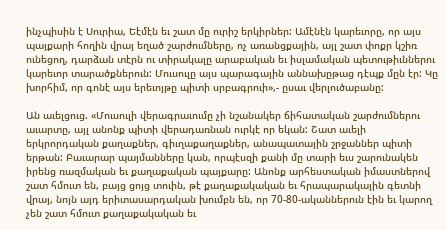ինչպիսին է Սուրիա, Եէմէն եւ շատ մը ուրիշ երկիրներ: Ամէնէն կարեւորը, որ այս պայքարի հողին վրայ եղած շարժումները, ոչ առանցքային, այլ շատ փոքր կշիռ ունեցող, դարձան տէրն ու տիրակալը արաբական եւ իսլամական պետութիւններու կարեւոր տարածքներուն: Մուսուլը այս պարագային աննախըթաց դէպք մըն էր: Կը խորհիմ, որ գոնէ այս երեւոյթը պիտի սրբագրուի»,- ըսաւ վերլուծաբանը:

Ան աւելցուց. «Մուսուլի վերագրաւումը չի նշանակեր ճիհատական շարժումներու աւարտը, այլ անոնք պիտի վերադառնան ուրկէ որ եկան: Շատ աւելի երկրորդական քաղաքներ, գիւղաքաղաքներ, անապատային շրջաններ պիտի երթան: Բաւարար պայմանները կան, որպէսզի քանի մը տարի եւս շարունակեն իրենց ռազմական եւ քաղաքական պայքարը: Անոնք արհեստական իմաստներով շատ հմուտ են, բայց ցոյց տուին, թէ քաղաքակական եւ հրապարակային գետնի վրայ, նոյն այդ երիտասարդական խումբն են, որ 70-80-ականներուն էին եւ կարող չեն շատ հմուտ քաղաքակական եւ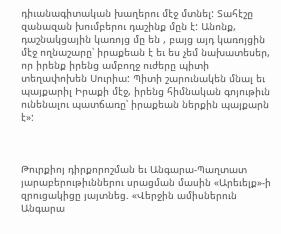դիւանագիտական խաղերու մէջ մտնել: Տահէշը զանազան խումբերու դաշինք մըն է: Անոնք, դաշնակցային կառոյց մը են , բայց այդ կառոյցին մէջ ողնաշարը՝ իրաքեան է եւ ես չեմ նախատեսեր, որ իրենք իրենց ամբողջ ուժերը պիտի տեղափոխեն Սուրիա: Պիտի շարունակեն մնալ եւ պայքարիլ Իրաքի մէջ, իրենց հիմնական գոյութիւն ունենալու պատճառը՝ իրաքեան ներքին պայքարն է»:



Թուրքիոյ դիրքորոշման եւ Անգարա-Պաղտատ յարաբերութիւններու սրացման մասին «Արեւելք»-ի զրուցակիցը յայտնեց. «Վերջին ամիսներուն Անգարա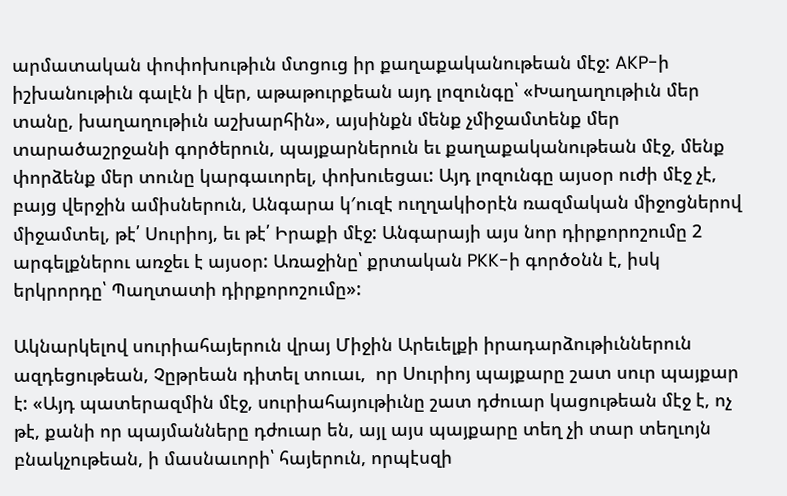արմատական փոփոխութիւն մտցուց իր քաղաքականութեան մէջ: AKP-ի իշխանութիւն գալէն ի վեր, աթաթուրքեան այդ լոզունգը՝ «Խաղաղութիւն մեր տանը, խաղաղութիւն աշխարհին», այսինքն մենք չմիջամտենք մեր տարածաշրջանի գործերուն, պայքարներուն եւ քաղաքականութեան մէջ, մենք փորձենք մեր տունը կարգաւորել, փոխուեցաւ: Այդ լոզունգը այսօր ուժի մէջ չէ, բայց վերջին ամիսներուն, Անգարա կ′ուզէ ուղղակիօրէն ռազմական միջոցներով միջամտել, թէ՛ Սուրիոյ, եւ թէ՛ Իրաքի մէջ: Անգարայի այս նոր դիրքորոշումը 2 արգելքներու առջեւ է այսօր: Առաջինը՝ քրտական PKK-ի գործօնն է, իսկ երկրորդը՝ Պաղտատի դիրքորոշումը»:

Ակնարկելով սուրիահայերուն վրայ Միջին Արեւելքի իրադարձութիւններուն ազդեցութեան, Չըթրեան դիտել տուաւ,  որ Սուրիոյ պայքարը շատ սուր պայքար է: «Այդ պատերազմին մէջ, սուրիահայութիւնը շատ դժուար կացութեան մէջ է, ոչ թէ, քանի որ պայմանները դժուար են, այլ այս պայքարը տեղ չի տար տեղւոյն բնակչութեան, ի մասնաւորի՝ հայերուն, որպէսզի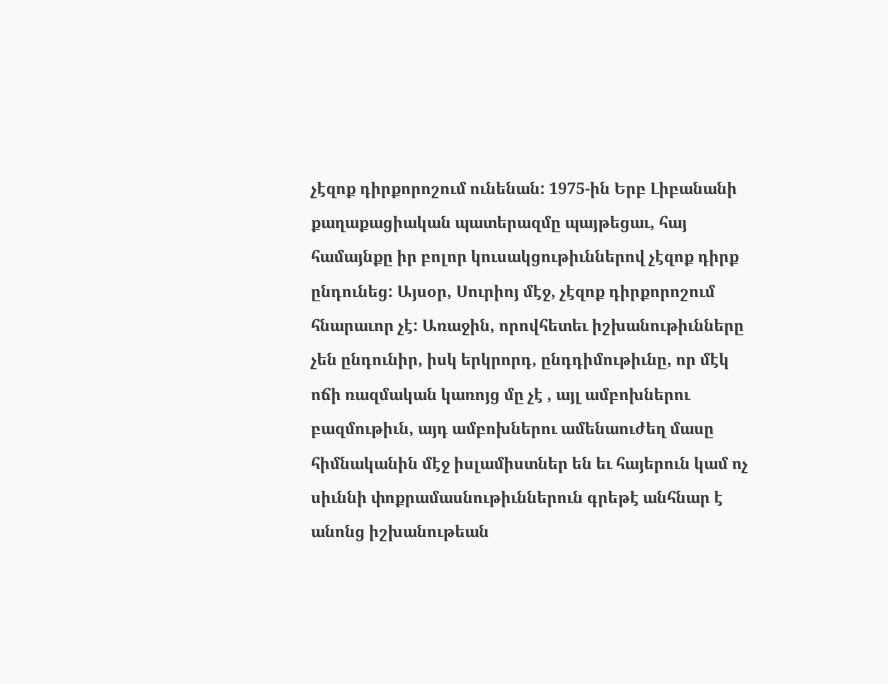չէզոք դիրքորոշում ունենան: 1975-ին Երբ Լիբանանի քաղաքացիական պատերազմը պայթեցաւ, հայ համայնքը իր բոլոր կուսակցութիւններով չէզոք դիրք ընդունեց: Այսօր, Սուրիոյ մէջ, չէզոք դիրքորոշում հնարաւոր չէ: Առաջին, որովհետեւ իշխանութիւնները չեն ընդունիր, իսկ երկրորդ, ընդդիմութիւնը, որ մէկ ոճի ռազմական կառոյց մը չէ , այլ ամբոխներու բազմութիւն, այդ ամբոխներու ամենաուժեղ մասը հիմնականին մէջ իսլամիստներ են եւ հայերուն կամ ոչ սիւննի փոքրամասնութիւններուն գրեթէ անհնար է անոնց իշխանութեան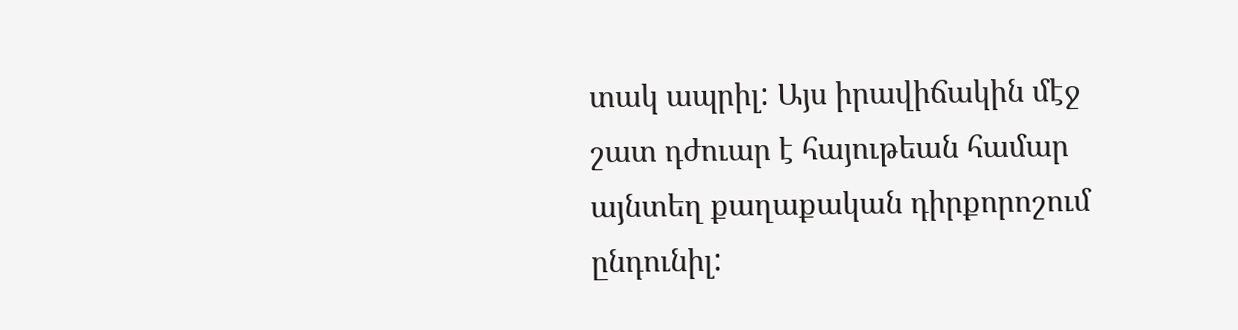տակ ապրիլ: Այս իրավիճակին մէջ շատ դժուար է հայութեան համար այնտեղ քաղաքական դիրքորոշում ընդունիլ: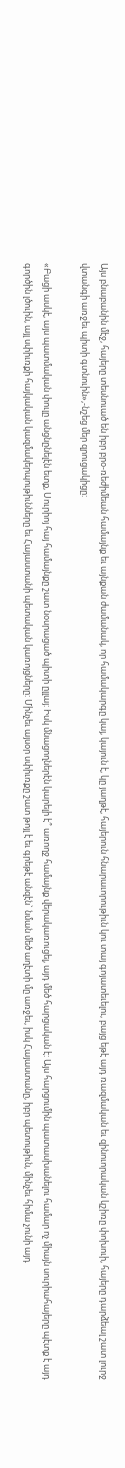Այս բնաբանին մէջ, հայերը տեսնուած են իբր բրօ-ռեժիմեան համայնք եւ այնքան ժամանակ, որ համակարգը կայ, կայուն է, կը յաղթէ, հայերուն հնարաւորութիւն կու տայ գոյատեւելու, բայց եթէ այդ ռազմական եւ զինուորական կշիռը փոխուի, հայերը դարձեալ շատ լուրջ վտանգի առջեւ պիտի գտնուին»,-նշեց մեր զրուցակիցը:

«Բացի ասկէ, այս պատմական փուլը անցնընելէն ետք, Սուրիոյ հայ համայնքը շատ նօսրացած պիտի ըլլայ: Իսկ մնացողներէն կարելի է՞ առողջ համայնք վերակառուցել, այդ մեծ հարցական է: Այս հարցումին պատասխանելու համար ոչ միայն սուրիահայերը պէտք է այդ գործին լծուին, այլ սփիւռքի հայկական կազմակերպութիւնները եւ Հայաստանի պետական կառոյցները: Մինչեւ այսօր սփիւռքը շատ թոյլ է եւ գրեթէ անզէն` նման մեծ աղէտի մը առջեւ, իսկ Հայաստանը, իբր պետութիւն, մինչեւ հիմա չունի այդ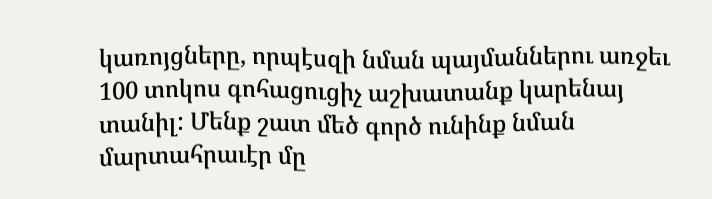կառոյցները, որպէսզի նման պայմաններու առջեւ 100 տոկոս գոհացուցիչ աշխատանք կարենայ տանիլ: Մենք շատ մեծ գործ ունինք նման մարտահրաւէր մը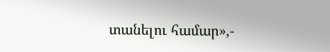տանելու համար»,-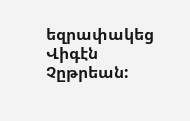եզրափակեց Վիգէն Չըթրեան: